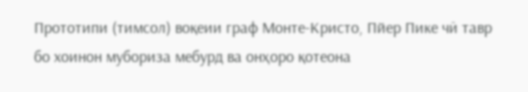Прототипи (тимсол) воқеии граф Монте-Кристо, Пйер Пике чӣ тавр бо хоинон мубориза мебурд ва онҳоро қотеона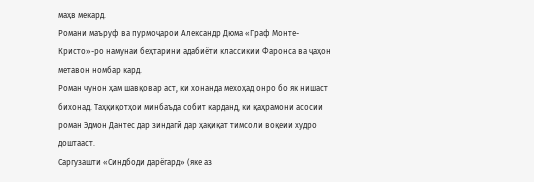маҳв мекард.
Романи маъруф ва пурмоҷарои Александр Дюма «Граф Монте-Кристо»-ро намунаи беҳтарини адабиёти классикии Фаронса ва ҷаҳон метавон номбар кард.
Роман чунон ҳам шавқовар аст, ки хонанда мехоҳад онро бо як нишаст бихонад. Таҳқиқотҳои минбаъда собит карданд, ки қаҳрамони асосии роман Эдмон Дантес дар зиндагӣ дар ҳақиқат тимсоли воқеии худро доштааст.
Саргузашти «Синдбоди дарёгард» (яке аз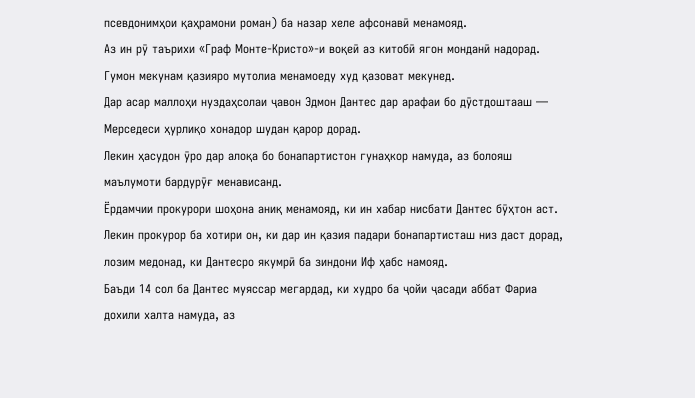псевдонимҳои қаҳрамони роман) ба назар хеле афсонавӣ менамояд.
Аз ин рӯ таърихи «Граф Монте-Кристо»-и воқеӣ аз китобӣ ягон монданӣ надорад. Гумон мекунам қазияро мутолиа менамоеду худ қазоват мекунед.
Дар асар маллоҳи нуздаҳсолаи ҷавон Эдмон Дантес дар арафаи бо дӯстдоштааш — Мерседеси ҳурлиқо хонадор шудан қарор дорад.
Лекин ҳасудон ӯро дар алоқа бо бонапартистон гунаҳкор намуда, аз болояш маълумоти бардурӯғ менависанд.
Ёрдамчии прокурори шоҳона аниқ менамояд, ки ин хабар нисбати Дантес бӯҳтон аст. Лекин прокурор ба хотири он, ки дар ин қазия падари бонапартисташ низ даст дорад, лозим медонад, ки Дантесро якумрӣ ба зиндони Иф ҳабс намояд.
Баъди 14 сол ба Дантес муяссар мегардад, ки худро ба ҷойи ҷасади аббат Фариа дохили халта намуда, аз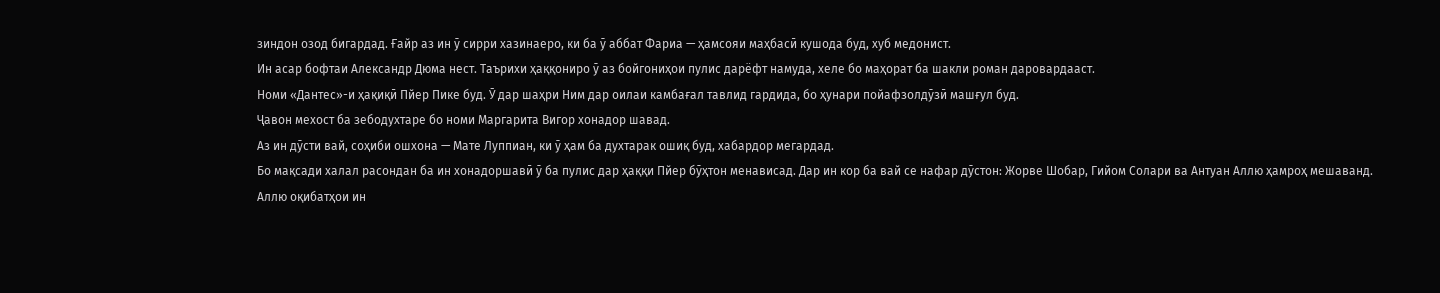зиндон озод бигардад. Ғайр аз ин ӯ сирри хазинаеро, ки ба ӯ аббат Фариа — ҳамсояи маҳбасӣ кушода буд, хуб медонист.
Ин асар бофтаи Александр Дюма нест. Таърихи ҳаққониро ӯ аз бойгониҳои пулис дарёфт намуда, хеле бо маҳорат ба шакли роман даровардааст.
Номи «Дантес»-и ҳақиқӣ Пйер Пике буд. Ӯ дар шаҳри Ним дар оилаи камбағал тавлид гардида, бо ҳунари пойафзолдӯзӣ машғул буд.
Ҷавон мехост ба зебодухтаре бо номи Маргарита Вигор хонадор шавад.
Аз ин дӯсти вай, соҳиби ошхона — Мате Луппиан, ки ӯ ҳам ба духтарак ошиқ буд, хабардор мегардад.
Бо мақсади халал расондан ба ин хонадоршавӣ ӯ ба пулис дар ҳаққи Пйер бӯҳтон менависад. Дар ин кор ба вай се нафар дӯстон: Жорве Шобар, Гийом Солари ва Антуан Аллю ҳамроҳ мешаванд.
Аллю оқибатҳои ин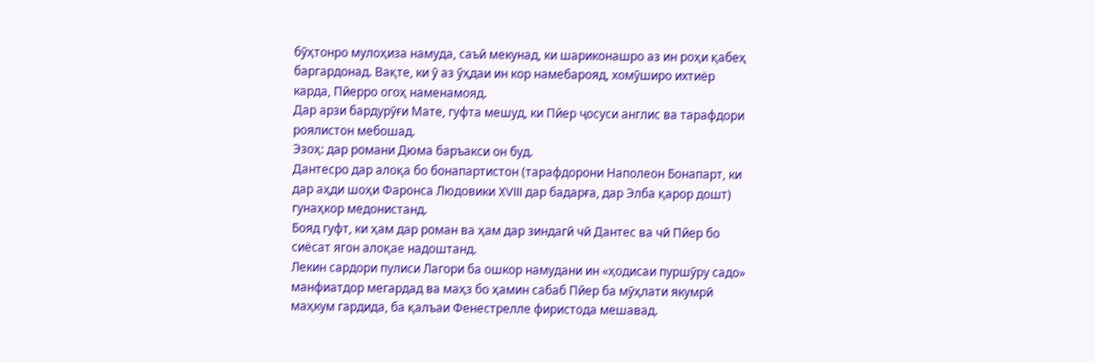бӯҳтонро мулоҳиза намуда, саъй мекунад, ки шариконашро аз ин роҳи қабеҳ баргардонад. Вақте, ки ӯ аз ӯҳдаи ин кор намебарояд, хомӯширо ихтиёр карда, Пйерро огоҳ наменамояд.
Дар арзи бардурӯғи Мате, гуфта мешуд, ки Пйер ҷосуси англис ва тарафдори роялистон мебошад.
Эзоҳ: дар романи Дюма баръакси он буд.
Дантесро дар алоқа бо бонапартистон (тарафдорони Наполеон Бонапарт, ки дар аҳди шоҳи Фаронса Людовики XVIII дар бадарға, дар Элба қарор дошт) гунаҳкор медонистанд.
Бояд гуфт, ки ҳам дар роман ва ҳам дар зиндагӣ чӣ Дантес ва чӣ Пйер бо сиёсат ягон алоқае надоштанд.
Лекин сардори пулиси Лагори ба ошкор намудани ин «ҳодисаи пуршӯру садо» манфиатдор мегардад ва маҳз бо ҳамин сабаб Пйер ба мӯҳлати якумрӣ маҳкум гардида, ба қалъаи Фенестрелле фиристода мешавад.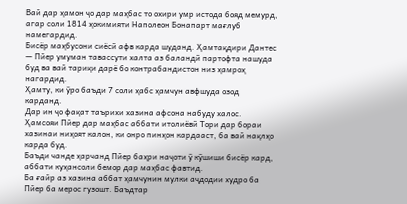Вай дар ҳамон ҷо дар маҳбас то охири умр истода бояд мемурд, агар соли 1814 ҳокимияти Наполеон Бонапарт мағлуб намегардид.
Бисёр маҳбусони сиёсӣ афв карда шуданд. Ҳамтақдири Дантес — Пйер умуман тавассути халта аз баландӣ партофта нашуда буд ва вай тариқи дарё бо контрабандистон низ ҳамроҳ нагардид.
Ҳамту, ки ӯро баъди 7 соли ҳабс ҳамчун авфшуда озод карданд.
Дар ин ҷо фақат таърихи хазина афсона набуду халос.
Ҳамсояи Пйер дар маҳбас аббати итолиёвӣ Тори дар бораи хазинаи ниҳоят калон, ки онро пинҳон кардааст, ба вай нақлҳо карда буд.
Баъди чанде ҳарчанд Пйер баҳри наҷоти ӯ кӯшиши бисёр кард, аббати куҳансоли бемор дар маҳбас фавтид.
Ба ғайр аз хазина аббат ҳамчунин мулки аҷдодии худро ба Пйер ба мерос гузошт. Баъдтар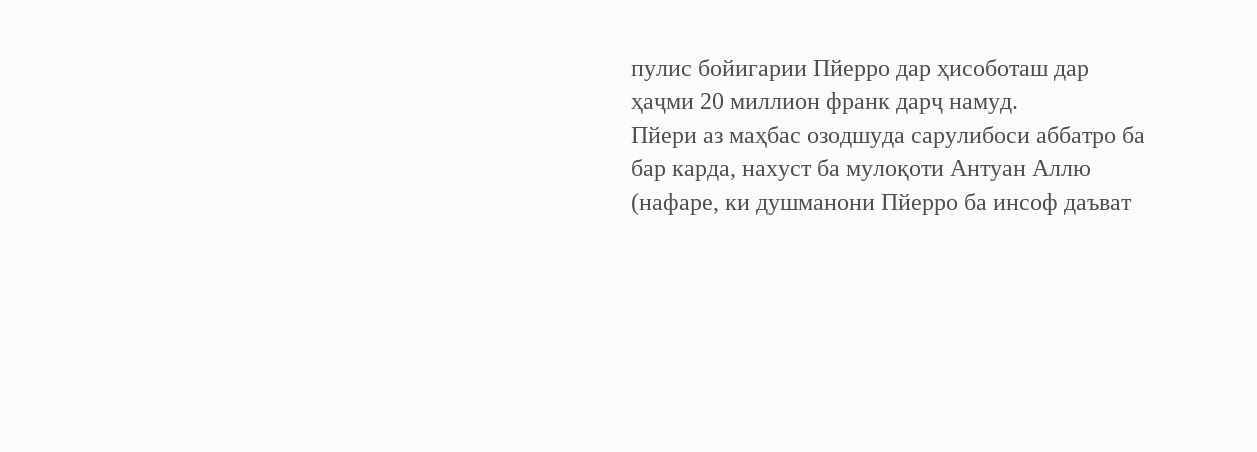пулис бойигарии Пйерро дар ҳисоботаш дар ҳаҷми 20 миллион франк дарҷ намуд.
Пйери аз маҳбас озодшуда сарулибоси аббатро ба бар карда, нахуст ба мулоқоти Антуан Аллю (нафаре, ки душманони Пйерро ба инсоф даъват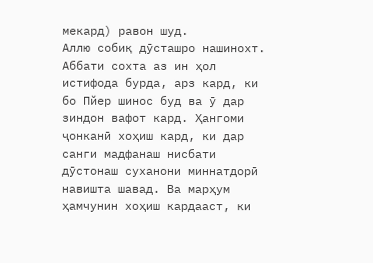мекард) равон шуд.
Аллю собиқ дӯсташро нашинохт.
Аббати сохта аз ин ҳол истифода бурда, арз кард, ки бо Пйер шинос буд ва ӯ дар зиндон вафот кард. Ҳангоми ҷонканӣ хоҳиш кард, ки дар санги мадфанаш нисбати дӯстонаш суханони миннатдорӣ навишта шавад. Ва марҳум ҳамчунин хоҳиш кардааст, ки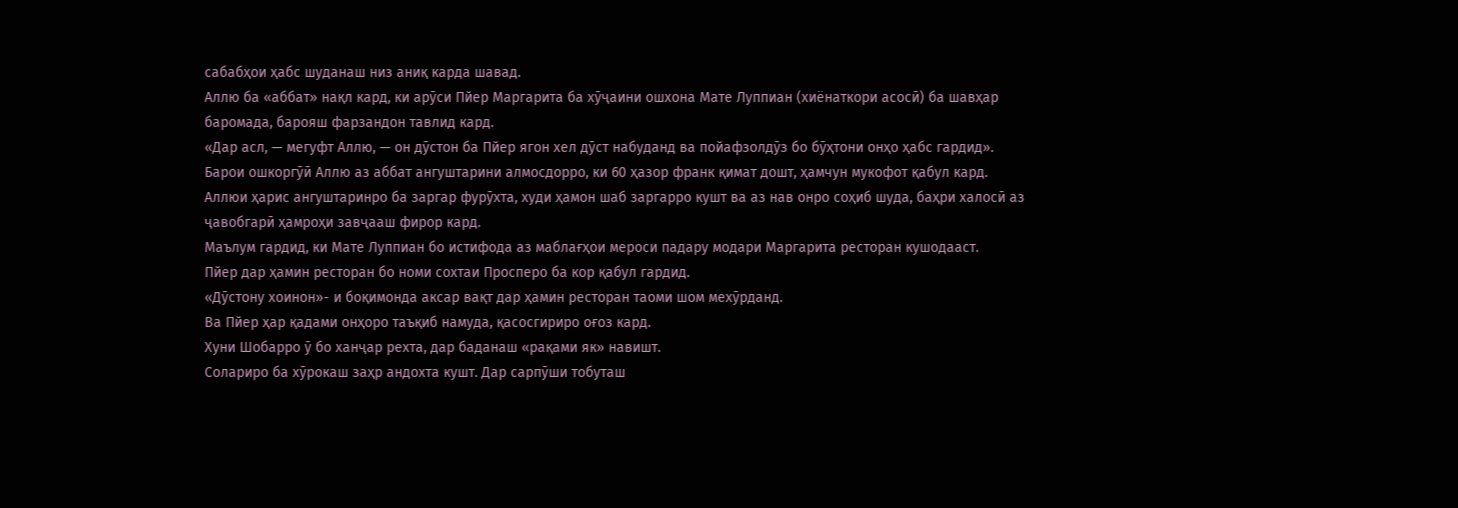сабабҳои ҳабс шуданаш низ аниқ карда шавад.
Аллю ба «аббат» нақл кард, ки арӯси Пйер Маргарита ба хӯҷаини ошхона Мате Луппиан (хиёнаткори асосӣ) ба шавҳар баромада, барояш фарзандон тавлид кард.
«Дар асл, — мегуфт Аллю, — он дӯстон ба Пйер ягон хел дӯст набуданд ва пойафзолдӯз бо бӯҳтони онҳо ҳабс гардид».
Барои ошкоргӯӣ Аллю аз аббат ангуштарини алмосдорро, ки 60 ҳазор франк қимат дошт, ҳамчун мукофот қабул кард.
Аллюи ҳарис ангуштаринро ба заргар фурӯхта, худи ҳамон шаб заргарро кушт ва аз нав онро соҳиб шуда, баҳри халосӣ аз ҷавобгарӣ ҳамроҳи завҷааш фирор кард.
Маълум гардид, ки Мате Луппиан бо истифода аз маблағҳои мероси падару модари Маргарита ресторан кушодааст.
Пйер дар ҳамин ресторан бо номи сохтаи Просперо ба кор қабул гардид.
«Дӯстону хоинон»- и боқимонда аксар вақт дар ҳамин ресторан таоми шом мехӯрданд.
Ва Пйер ҳар қадами онҳоро таъқиб намуда, қасосгириро оғоз кард.
Хуни Шобарро ӯ бо ханҷар рехта, дар баданаш «рақами як» навишт.
Солариро ба хӯрокаш заҳр андохта кушт. Дар сарпӯши тобуташ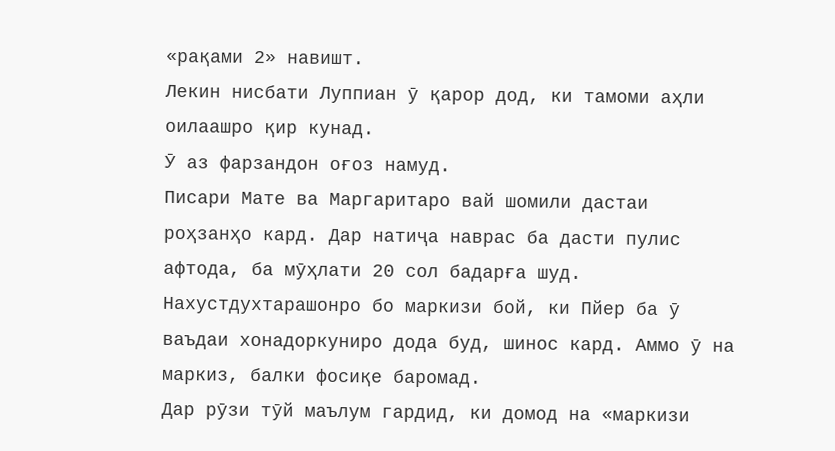«рақами 2» навишт.
Лекин нисбати Луппиан ӯ қарор дод, ки тамоми аҳли оилаашро қир кунад.
Ӯ аз фарзандон оғоз намуд.
Писари Мате ва Маргаритаро вай шомили дастаи роҳзанҳо кард. Дар натиҷа наврас ба дасти пулис афтода, ба мӯҳлати 20 сол бадарға шуд.
Нахустдухтарашонро бо маркизи бой, ки Пйер ба ӯ ваъдаи хонадоркуниро дода буд, шинос кард. Аммо ӯ на маркиз, балки фосиқе баромад.
Дар рӯзи тӯй маълум гардид, ки домод на «маркизи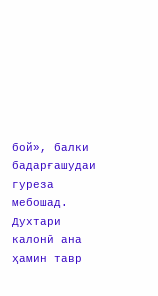бой», балки бадарғашудаи гуреза мебошад.
Духтари калонӣ ана ҳамин тавр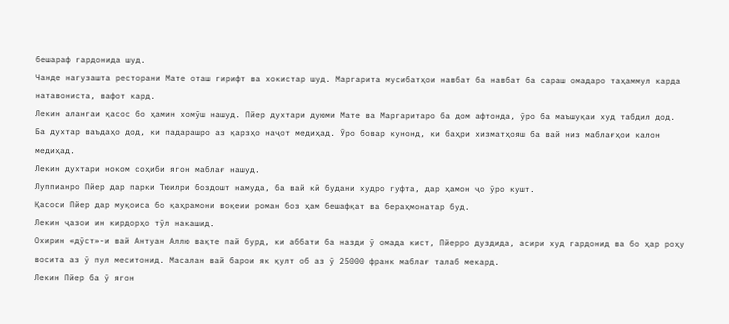бешараф гардонида шуд.
Чанде нагузашта ресторани Мате оташ гирифт ва хокистар шуд. Маргарита мусибатҳои навбат ба навбат ба сараш омадаро таҳаммул карда натавониста, вафот кард.
Лекин алангаи қасос бо ҳамин хомӯш нашуд. Пйер духтари дуюми Мате ва Маргаритаро ба дом афтонда, ӯро ба маъшуқаи худ табдил дод.
Ба духтар ваъдаҳо дод, ки падарашро аз қарзҳо наҷот медиҳад. Ӯро бовар кунонд, ки баҳри хизматҳояш ба вай низ маблағҳои калон медиҳад.
Лекин духтари ноком соҳиби ягон маблағ нашуд.
Луппианро Пйер дар парки Тюилри боздошт намуда, ба вай кӣ будани худро гуфта, дар ҳамон ҷо ӯро кушт.
Қасоси Пйер дар муқоиса бо қаҳрамони воқеии роман боз ҳам бешафқат ва бераҳмонатар буд.
Лекин ҷазои ин кирдорҳо тӯл накашид.
Охирин «дӯст»-и вай Антуан Аллю вақте пай бурд, ки аббати ба назди ӯ омада кист, Пйерро дуздида, асири худ гардонид ва бо ҳар роҳу восита аз ӯ пул меситонид. Масалан вай барои як қулт об аз ӯ 25000 франк маблағ талаб мекард.
Лекин Пйер ба ӯ ягон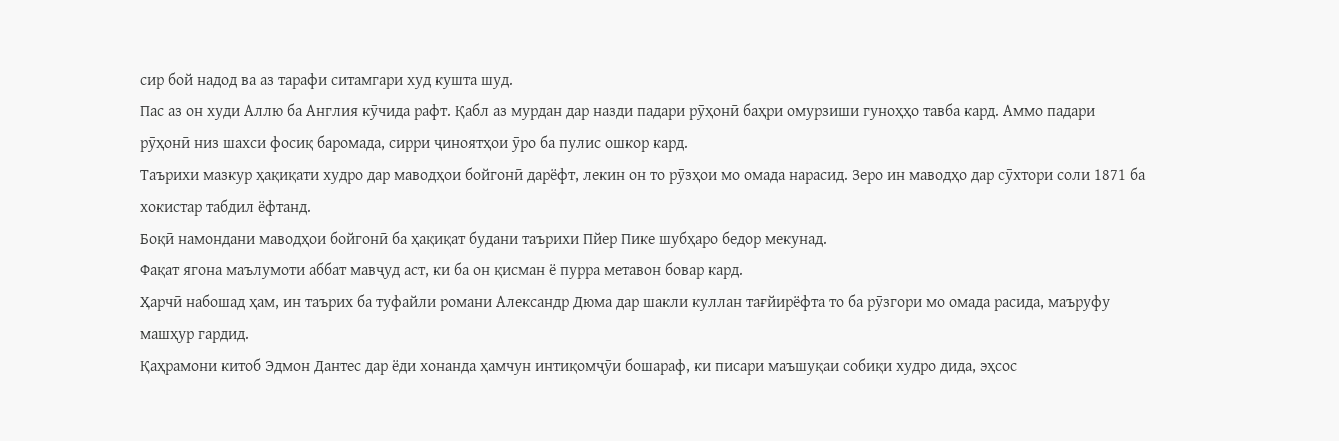сир бой надод ва аз тарафи ситамгари худ кушта шуд.
Пас аз он худи Аллю ба Англия кӯчида рафт. Қабл аз мурдан дар назди падари рӯҳонӣ баҳри омурзиши гуноҳҳо тавба кард. Аммо падари рӯҳонӣ низ шахси фосиқ баромада, сирри ҷиноятҳои ӯро ба пулис ошкор кард.
Таърихи мазкур ҳақиқати худро дар маводҳои бойгонӣ дарёфт, лекин он то рӯзҳои мо омада нарасид. Зеро ин маводҳо дар сӯхтори соли 1871 ба хокистар табдил ёфтанд.
Боқӣ намондани маводҳои бойгонӣ ба ҳақиқат будани таърихи Пйер Пике шубҳаро бедор мекунад.
Фақат ягона маълумоти аббат мавҷуд аст, ки ба он қисман ё пурра метавон бовар кард.
Ҳарчӣ набошад ҳам, ин таърих ба туфайли романи Александр Дюма дар шакли куллан тағйирёфта то ба рӯзгори мо омада расида, маъруфу машҳур гардид.
Қаҳрамони китоб Эдмон Дантес дар ёди хонанда ҳамчун интиқомҷӯи бошараф, ки писари маъшуқаи собиқи худро дида, эҳсос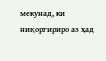мекунад, ки ниқоргириро аз ҳад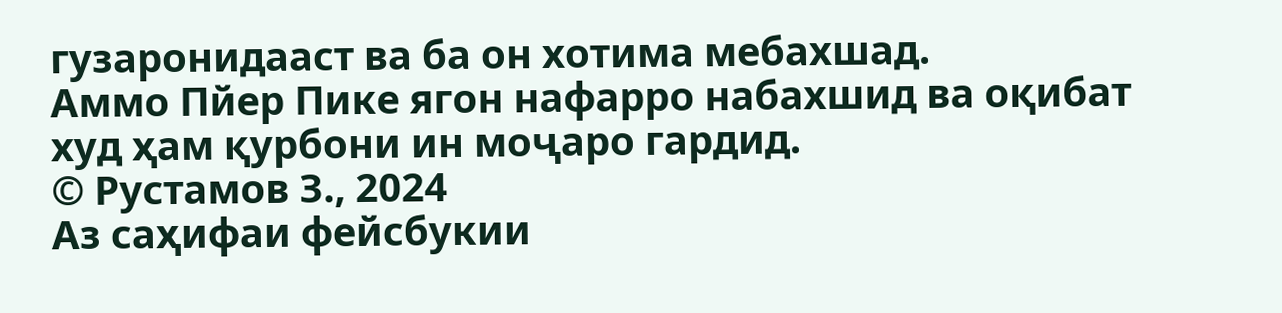гузаронидааст ва ба он хотима мебахшад.
Аммо Пйер Пике ягон нафарро набахшид ва оқибат худ ҳам қурбони ин моҷаро гардид.
© Рустамов З., 2024
Аз саҳифаи фейсбукии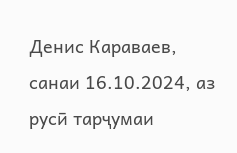Денис Караваев, санаи 16.10.2024, аз русӣ тарҷумаи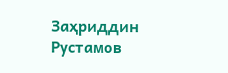Заҳриддин Рустамов